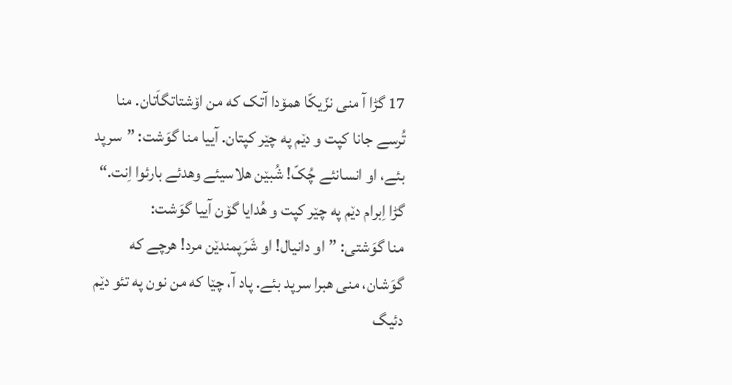17 گڑا آ منی نزّیکّا همۆدا آتک که من اۆشتاتگاَتان. منا تُرسے جانا کپت و دێم په چێر کپتان. آییا منا گوَشت: ”سرپد بئے، او انسانئے چُکّ! شُبێن هلاسیئے وهدئے بارئوا اِنت.“
گڑا اِبرام دێم په چێر کپت و هُدایا گۆن آییا گوَشت:
منا گوَشتی: ”او دانیال! او شَرَپمندێن مرد! هرچے که گوَشان، منی هبرا سرپد بئے. پاد آ، چێا که من نون په تئو دێم دئیگ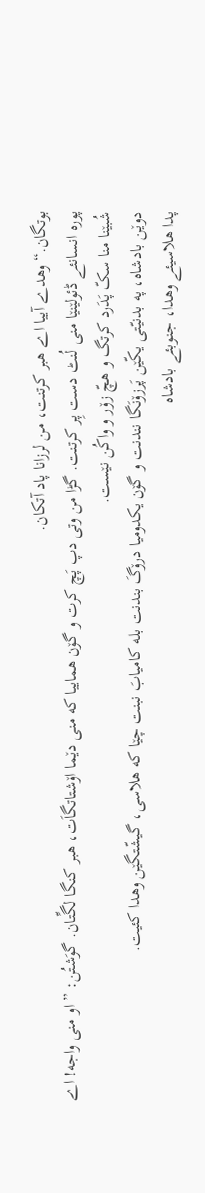بوتگان.“ وهدے آییا اے هبر کرتنت، من لرزانا پاد آتکان.
پوره انسانئے ڈئولێنێا منی لُنٹ دست پِر کرتنت. گڑا من وتی دپ پَچ کرت و گۆن هماییا که منی دێما اۆشتاتگاَت، هبر کنگا لگِّتان. گوَشتُن: ”او منی واجه! اے شُبێنا منا سکّ پَدَرد کرتگ و هچّ زۆر و واکُن نێست.
دوێن بادشاه، په بدنیّتی یکّێن پَرزۆنَگا نندنت و گۆن یکدومیا درۆگَ بندنت بله کامیابَ نبنت چێا که هلاسی، گیشّتگێن وهدا کئیت.
پدا هلاسیئے وهدا، جنوبئے بادشاه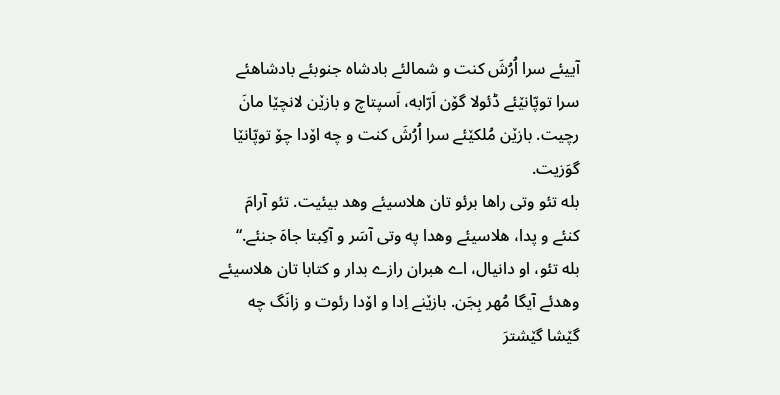آییئے سرا اُرُشَ کنت و شمالئے بادشاه جنوبئے بادشاهئے سرا توپّانێئے ڈئولا گۆن اَرّابه، اَسپتاچ و بازێن لانچێا مانَ رچیت. بازێن مُلکێئے سرا اُرُشَ کنت و چه اۆدا چۆ توپّانێا گوَزیت.
بله تئو وتی راها برئو تان هلاسیئے وهد بیئیت. تئو آرامَ کنئے و پدا، هلاسیئے وهدا په وتی آسَر و آکِبتا جاهَ جنئے.“
بله تئو، او دانیال، اے هبران رازے بدار و کتابا تان هلاسیئے وهدئے آیگا مُهر بِجَن. بازێنے اِدا و اۆدا رئوت و زانَگ چه گێشا گێشترَ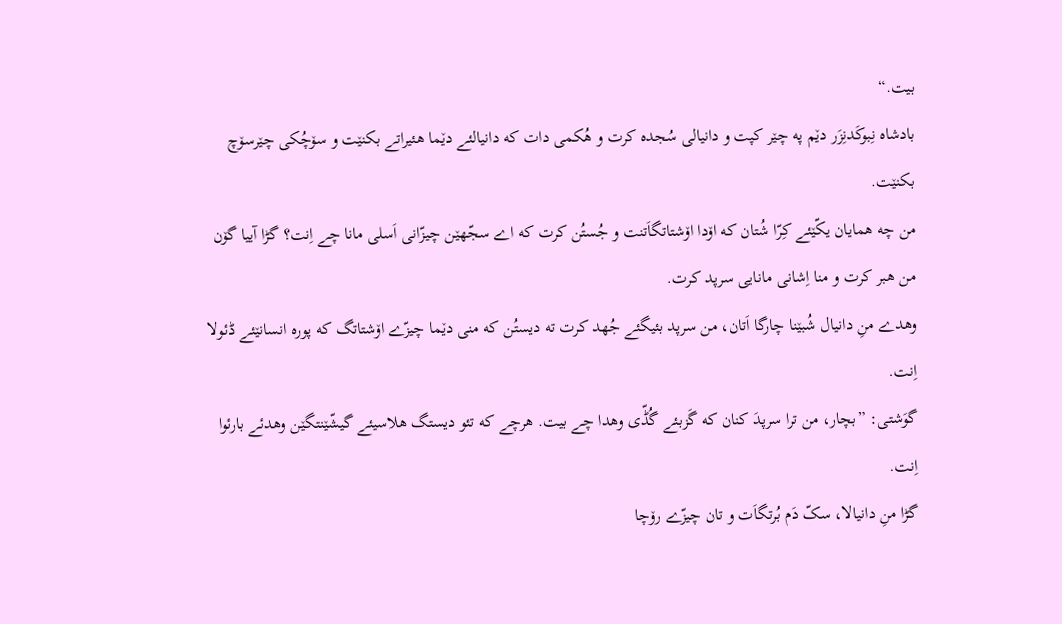بیت.“
بادشاه نِبوکَدنِزَر دێم په چێر کپت و دانیالی سُجده کرت و هُکمی دات که دانیالئے دێما هئیراتے بکنێت و سۆچُکی چێرسۆچ بکنێت.
من چه همایان یکّێئے کِرّا شُتان که اۆدا اۆشتاتگاَتنت و جُستُن کرت که اے سجّهێن چیزّانی اَسلی مانا چے اِنت؟ گڑا آییا گۆن من هبر کرت و منا اِشانی مانایی سرپد کرت.
وهدے منِ دانیال شُبێنا چارگا اَتان، من سرپد بئیگئے جُهد کرت ته دیستُن که منی دێما چیزّے اۆشتاتگ که پوره انسانێئے ڈئولا اِنت.
گوَشتی: ”بچار، من ترا سرپدَ کنان که گَزبئے گُڈّی وهدا چے بیت. هرچے که تئو دیستگ هلاسیئے گیشّێنتگێن وهدئے بارئوا اِنت.
گڑا منِ دانیالا، سکّ دَم بُرتگاَت و تان چیزّے رۆچا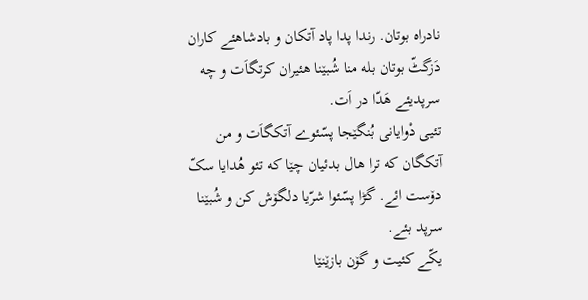نادراه بوتان. رندا پدا پاد آتکان و بادشاهئے کاران دَزگٹّ بوتان بله منا شُبێنا هئیران کرتگاَت و چه سرپدیئے هَدّا در اَت.
تئیی دْوایانی بُنگێجا پسّئوے آتکگاَت و من آتکگان که ترا هال بدئیان چێا که تئو هُدایا سکّ دۆست ائے. گڑا پسّئوا شرّیا دلگۆش کن و شُبێنا سرپد بئے.
یکّے کئیت و گۆن بازێنێا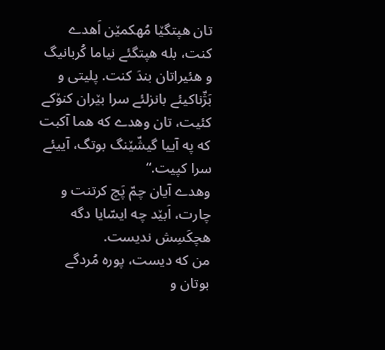تان هپتگێا مُهکمێن اَهدے کنت، بله هپتگئے نیاما کُربانیگ و هئیراتان بندَ کنت. پلیتی و بَژّناکیئے بانزلئے سرا بێران کنۆکے کئیت، تان وهدے که هما آکبت که په آییا گیشّێنگ بوتگ، آییئے سرا کپیت.“
وهدے آیان چمّ پَچ کرتنت و چارت، اَبێد چه ایسّایا دگه هچکَسِش ندیست.
من که دیست، پوره مُردگے بوتان و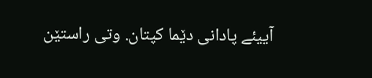آییئے پادانی دێما کپتان. وتی راستێن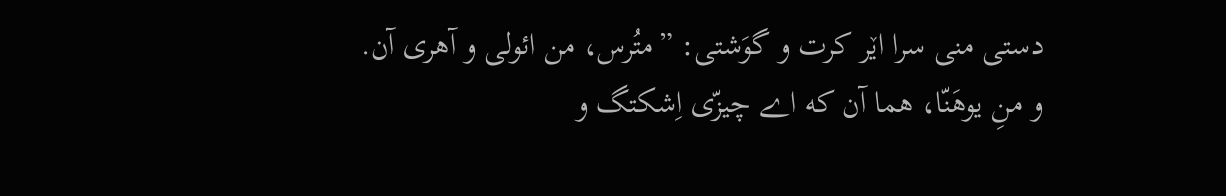دستی منی سرا اێر کرت و گوَشتی: ”متُرس، من ائولی و آهری آن.
و منِ یوهَنّا، هما آن که اے چیزّی اِشکتگ و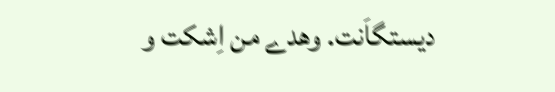دیستگاَنت. وهدے من اِشکت و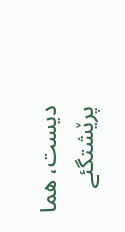دیست، هما پرێشتگئے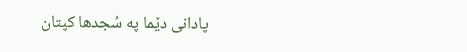پادانی دێما په سُجدها کپتان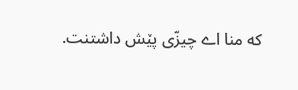که منا اے چیزّی پێش داشتنت.